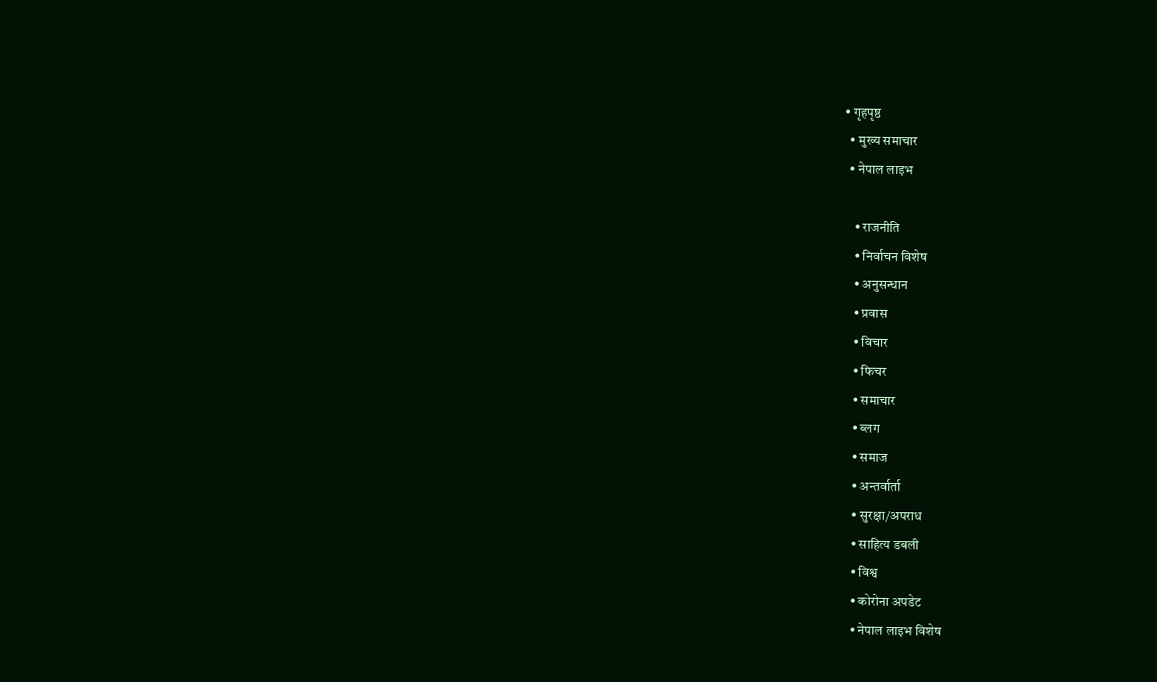• गृहपृष्ठ
  • मुख्य समाचार
  • नेपाल लाइभ

    • राजनीति
    • निर्वाचन विशेष
    • अनुसन्धान
    • प्रवास
    • विचार
    • फिचर
    • समाचार
    • ब्लग
    • समाज
    • अन्तर्वार्ता
    • सुरक्षा/अपराध
    • साहित्य डबली
    • विश्व
    • कोरोना अपडेट
    • नेपाल लाइभ विशेष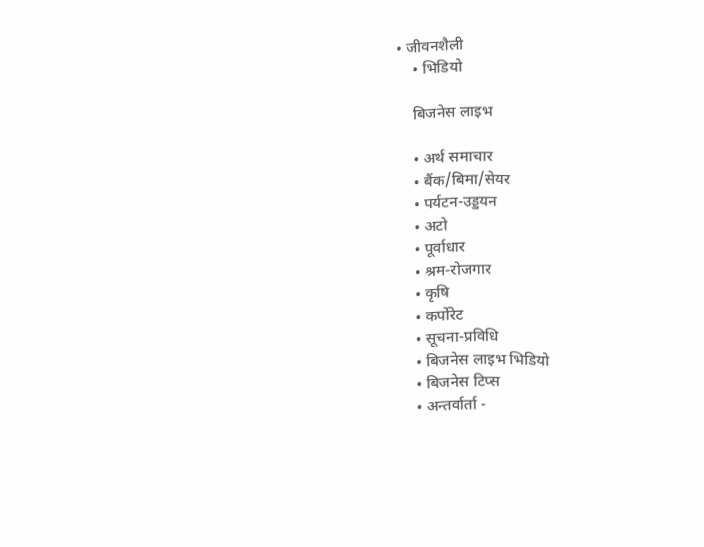• जीवनशैली
    • भिडियो

    बिजनेस लाइभ

    • अर्थ समाचार
    • बैंक/बिमा/सेयर
    • पर्यटन-उड्डयन
    • अटो
    • पूर्वाधार
    • श्रम-रोजगार
    • कृषि
    • कर्पोरेट
    • सूचना-प्रविधि
    • बिजनेस लाइभ भिडियो
    • बिजनेस टिप्स
    • अन्तर्वार्ता -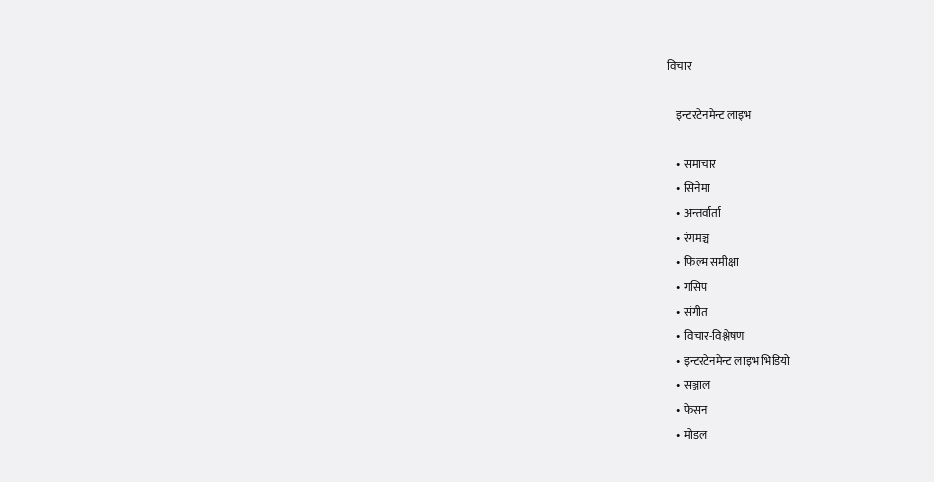विचार

    इन्टरटेनमेन्ट लाइभ

    • समाचार
    • सिनेमा
    • अन्तर्वार्ता
    • रंगमञ्च
    • फिल्म समीक्षा
    • गसिप
    • संगीत
    • विचार-विश्लेषण
    • इन्टरटेनमेन्ट लाइभ भिडियो
    • सञ्जाल
    • फेसन
    • मोडल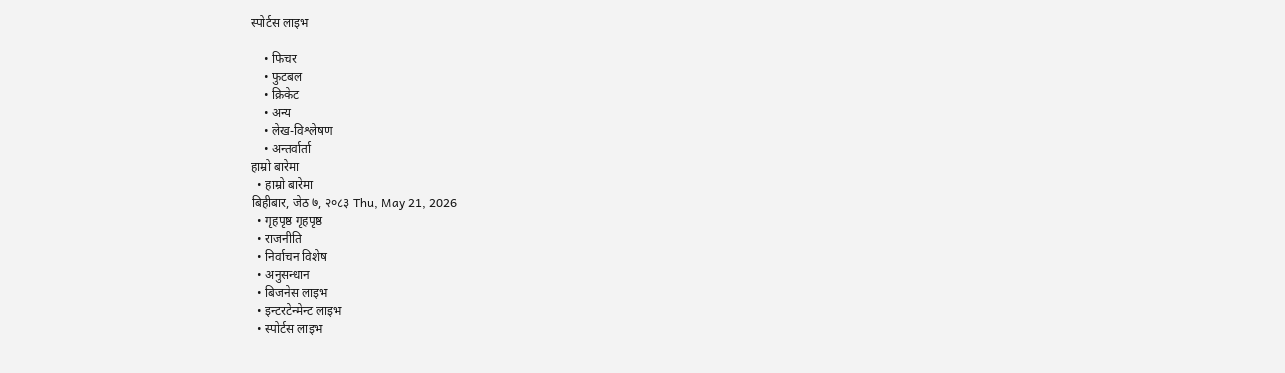स्पोर्टस लाइभ

    • फिचर
    • फुटबल
    • क्रिकेट
    • अन्य
    • लेख-विश्लेषण
    • अन्तर्वार्ता
हाम्रो बारेमा
  • हाम्रो बारेमा
बिहीबार, जेठ ७, २०८३ Thu, May 21, 2026
  • गृहपृष्ठ गृहपृष्ठ
  • राजनीति
  • निर्वाचन विशेष
  • अनुसन्धान
  • बिजनेस लाइभ
  • इन्टरटेन्मेन्ट लाइभ
  • स्पोर्टस लाइभ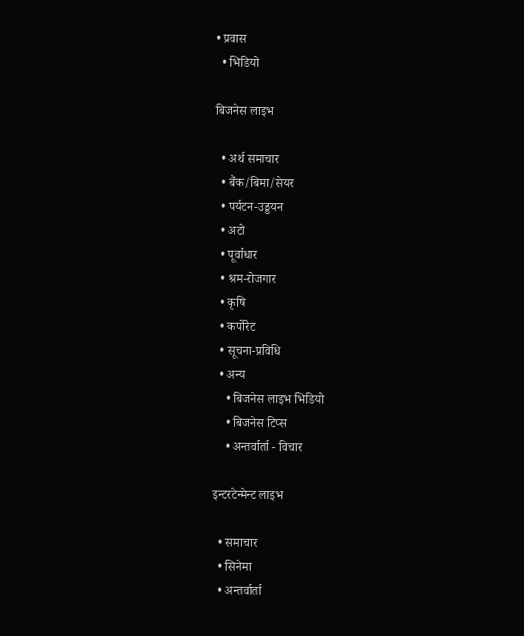• प्रवास
  • भिडियो

बिजनेस लाइभ

  • अर्थ समाचार
  • बैंक/बिमा/सेयर
  • पर्यटन-उड्डयन
  • अटो
  • पूर्वाधार
  • श्रम-रोजगार
  • कृषि
  • कर्पोरेट
  • सूचना-प्रविधि
  • अन्य
    • बिजनेस लाइभ भिडियो
    • बिजनेस टिप्स
    • अन्तर्वार्ता - विचार

इन्टरटेन्मेन्ट लाइभ

  • समाचार
  • सिनेमा
  • अन्तर्वार्ता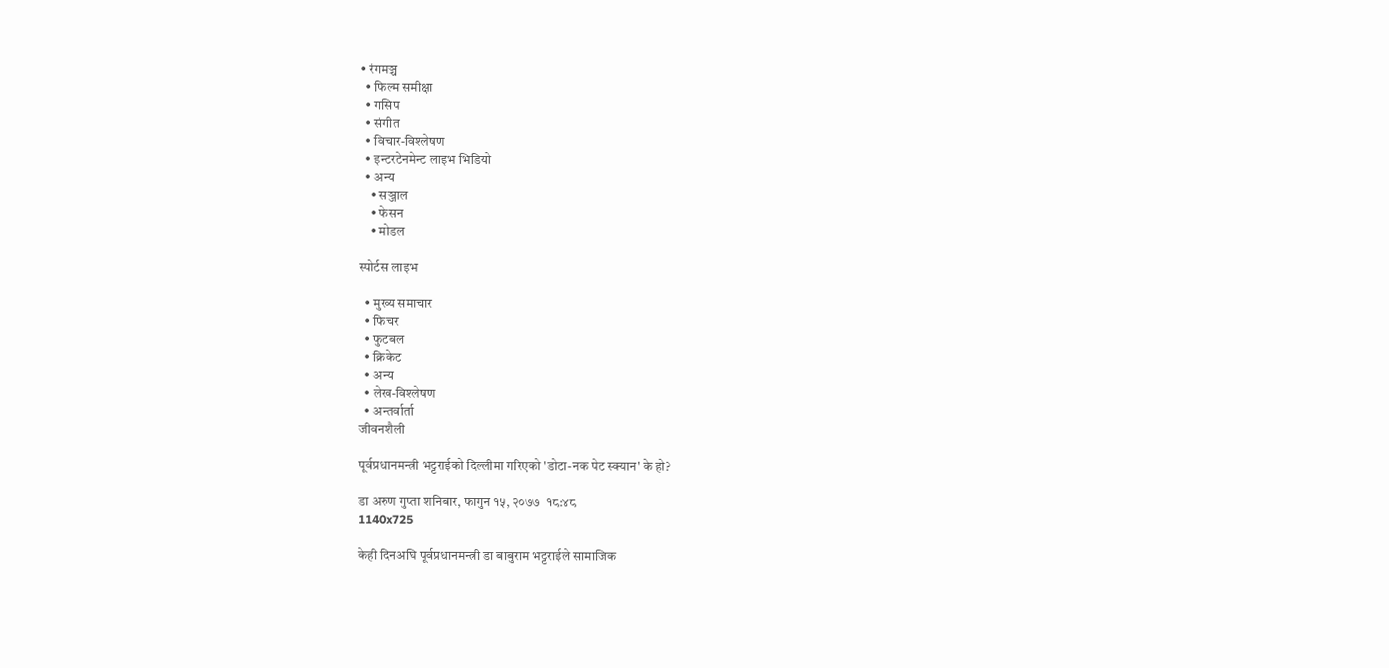• रंगमञ्च
  • फिल्म समीक्षा
  • गसिप
  • संगीत
  • विचार-विश्लेषण
  • इन्टरटेनमेन्ट लाइभ भिडियो
  • अन्य
    • सञ्जाल
    • फेसन
    • मोडल

स्पोर्टस लाइभ

  • मुख्य समाचार
  • फिचर
  • फुटबल
  • क्रिकेट
  • अन्य
  • लेख-विश्लेषण
  • अन्तर्वार्ता
जीवनशैली

पूर्वप्रधानमन्त्री भट्टराईको दिल्लीमा गरिएको 'डोटा-नक पेट स्क्यान' के हो?

डा अरुण गुप्ता शनिबार, फागुन १५, २०७७  १८:४८
1140x725

केही दिनअघि पूर्वप्रधानमन्त्री डा बाबुराम भट्टराईले सामाजिक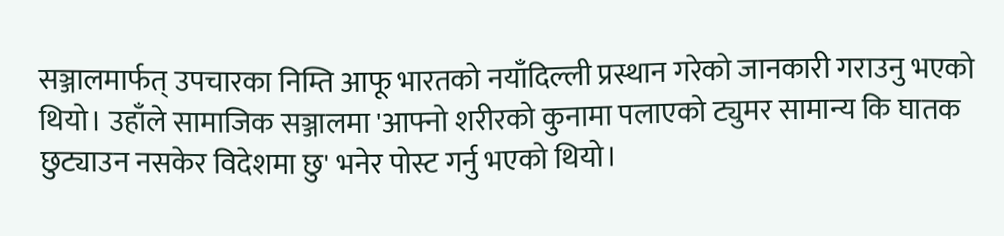सञ्जालमार्फत् उपचारका निम्ति आफू भारतको नयाँदिल्ली प्रस्थान गरेको जानकारी गराउनु भएको थियो। उहाँले सामाजिक सञ्जालमा 'आफ्नो शरीरको कुनामा पलाएको ट्युमर सामान्य कि घातक छुट्याउन नसकेर विदेशमा छु' भनेर पोस्ट गर्नु भएको थियो।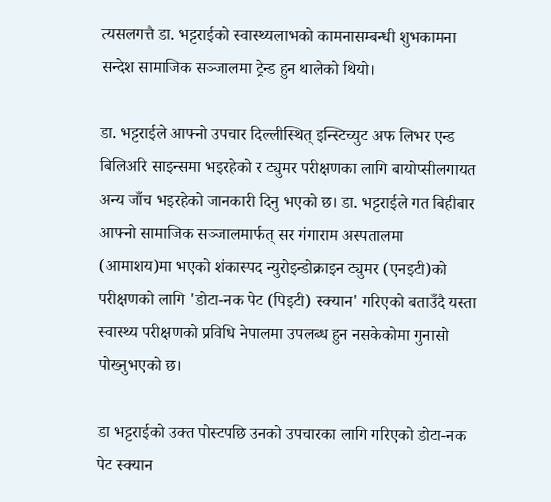त्यसलगत्तै डा. भट्टराईको स्वास्थ्यलाभको कामनासम्बन्धी शुभकामना सन्देश सामाजिक सञ्जालमा ट्रेन्ड हुन थालेको थियो।

डा. भट्टराईले आफ्नो उपचार दिल्लीस्थित् इन्स्टिच्युट अफ लिभर एन्ड बिलिअरि साइन्समा भइरहेको र ट्युमर परीक्षणका लागि बायोप्सीलगायत अन्य जाँच भइरहेको जानकारी दिनु भएको छ। डा. भट्टराईले गत बिहीबार आफ्नो सामाजिक सञ्जालमार्फत् सर गंगाराम अस्पतालमा (आमाशय)मा भएको शंकास्पद न्युरोइन्डोक्राइन ट्युमर (एनइटी)को परीक्षणको लागि 'डोटा-नक पेट (पिइटी) स्क्यान' गरिएको बताउँदै यस्ता स्वास्थ्य परीक्षणको प्रविधि नेपालमा उपलब्ध हुन नसकेकोमा गुनासो पोख्नुभएको छ।

डा भट्टराईको उक्त पोस्टपछि उनको उपचारका लागि गरिएको डोटा-नक पेट स्क्यान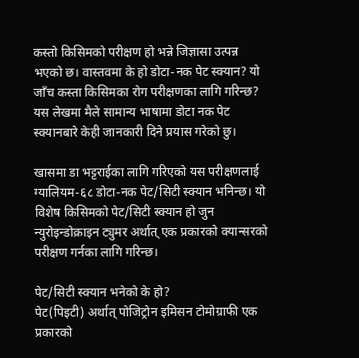कस्तो किसिमको परीक्षण हो भन्ने जिज्ञासा उत्पन्न भएको छ। वास्तवमा के हो डोटा-नक पेट स्क्यान? यो जाँच कस्ता किसिमका रोग परीक्षणका लागि गरिन्छ? यस लेखमा मैले सामान्य भाषामा डोटा नक पेट स्क्यानबारे केही जानकारी दिने प्रयास गरेको छु।

खासमा डा भट्टराईका लागि गरिएको यस परीक्षणलाई ग्यालियम-६८ डोटा-नक पेट/सिटी स्क्यान भनिन्छ। यो विशेष किसिमको पेट/सिटी स्क्यान हो जुन न्युरोइन्डोक्राइन ट्युमर अर्थात् एक प्रकारको क्यान्सरको परीक्षण गर्नका लागि गरिन्छ।

पेट/सिटी स्क्यान भनेको के हो?
पेट(पिइटी) अर्थात् पोजिट्रोन इमिसन टोमोग्राफी एक प्रकारको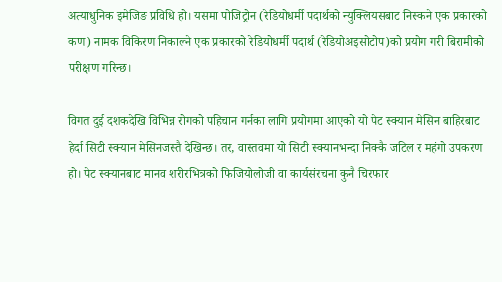अत्याधुनिक इमेजिङ प्रविधि हो। यसमा पोजिट्रोन (रेडियोधर्मी पदार्थको न्युक्लियसबाट निस्कने एक प्रकारको कण) नामक विकिरण निकाल्ने एक प्रकारको रेडियोधर्मी पदार्थ (रेडियोअइसोटोप)को प्रयोग गरी बिरामीको परीक्षण गरिन्छ।

विगत दुई दशकदेखि विभिन्न रोगको पहिचान गर्नका लागि प्रयोगमा आएको यो पेट स्क्यान मेसिन बाहिरबाट हेर्दा सिटी स्क्यान मेसिनजस्तै देखिन्छ। तर, वास्तवमा यो सिटी स्क्यानभन्दा निक्कै जटिल र महंगो उपकरण हो। पेट स्क्यानबाट मानव शरीरभित्रको फिजियोलोजी वा कार्यसंरचना कुनै चिरफार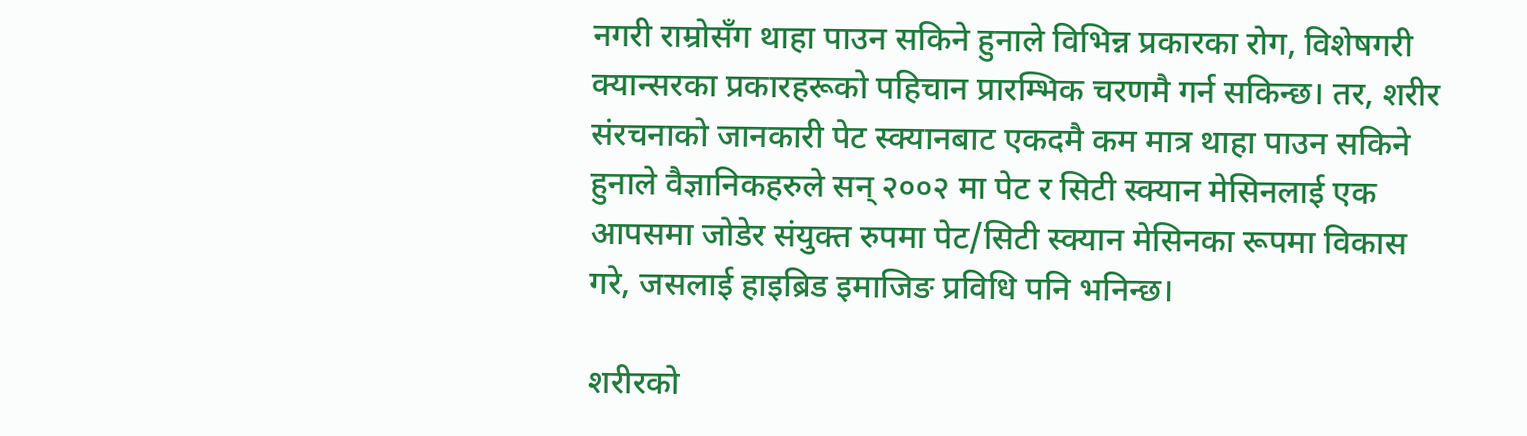नगरी राम्रोसँग थाहा पाउन सकिने हुनाले विभिन्न प्रकारका रोग, विशेषगरी क्यान्सरका प्रकारहरूको पहिचान प्रारम्भिक चरणमै गर्न सकिन्छ। तर, शरीर संरचनाको जानकारी पेट स्क्यानबाट एकदमै कम मात्र थाहा पाउन सकिने हुनाले वैज्ञानिकहरुले सन् २००२ मा पेट र सिटी स्क्यान मेसिनलाई एक आपसमा जोडेर संयुक्त रुपमा पेट/सिटी स्क्यान मेसिनका रूपमा विकास गरे, जसलाई हाइब्रिड इमाजिङ प्रविधि पनि भनिन्छ।

शरीरको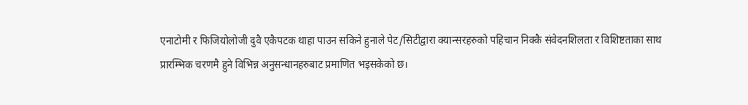एनाटोमी र फिजियोलोजी दुवै एकैपटक थाहा पाउन सकिने हुनाले पेट/सिटीद्वारा क्यान्सरहरुको पहिचान निक्कै संवेदनशिलता र विशिष्टताका साथ प्रारम्भिक चरणमै हुने विभिन्न अनुसन्धानहरुबाट प्रमाणित भइसकेको छ।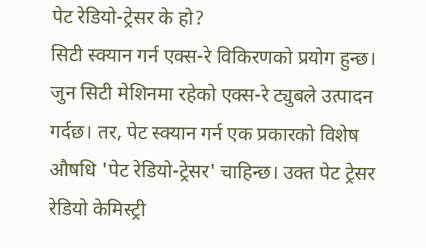पेट रेडियो-ट्रेसर के हो?
सिटी स्क्यान गर्न एक्स-रे विकिरणको प्रयोग हुन्छ। जुन सिटी मेशिनमा रहेको एक्स-रे ट्युबले उत्पादन गर्दछ। तर, पेट स्क्यान गर्न एक प्रकारको विशेष औषधि 'पेट रेडियो-ट्रेसर' चाहिन्छ। उक्त पेट ट्रेसर रेडियो केमिस्ट्री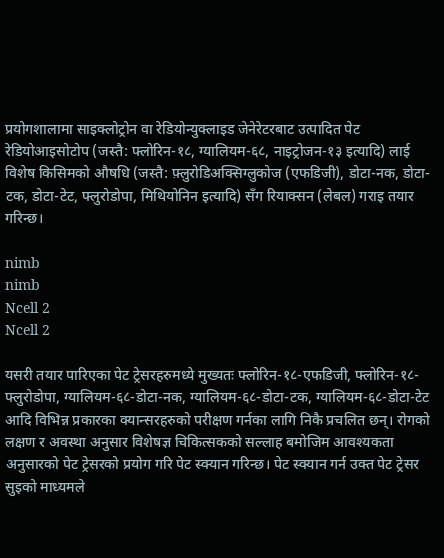प्रयोगशालामा साइक्लोट्रोन वा रेडियोन्युक्लाइड जेनेरेटरबाट उत्पादित पेट रेडियोआइसोटोप (जस्तै: फ्लोरिन-१८, ग्यालियम-६८, नाइट्रोजन-१३ इत्यादि) लाई विशेष किसिमको औषधि (जस्तै: फ़्लुरोडिअक्सिग्लुकोज (एफडिजी), डोटा-नक, डोटा-टक, डोटा-टेट, फ्लुरोडोपा, मिथियोनिन इत्यादि) सँग रियाक्सन (लेबल) गराइ तयार गरिन्छ।

nimb
nimb
Ncell 2
Ncell 2

यसरी तयार पारिएका पेट ट्रेसरहरुमध्ये मुख्यतः फ्लोरिन-१८-एफडिजी, फ्लोरिन-१८-फ्लुरोडोपा, ग्यालियम-६८-डोटा-नक, ग्यालियम-६८-डोटा-टक, ग्यालियम-६८-डोटा-टेट आदि विभिन्न प्रकारका क्यान्सरहरुको परीक्षण गर्नका लागि निकै प्रचलित छन्। रोगको लक्षण र अवस्था अनुसार विशेषज्ञ चिकित्सकको सल्लाह बमोजिम आवश्यकता अनुसारको पेट ट्रेसरको प्रयोग गरि पेट स्क्यान गरिन्छ। पेट स्क्यान गर्न उक्त पेट ट्रेसर सुइको माध्यमले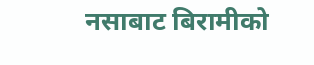नसाबाट बिरामीको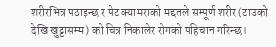शरीरभित्र पठाइन्छ र पेट क्यामराको मद्दतले सम्पूर्ण शरीर (टाउको देखि खुट्टासम्म) को चित्र निकालेर रोगको पहिचान गरिन्छ।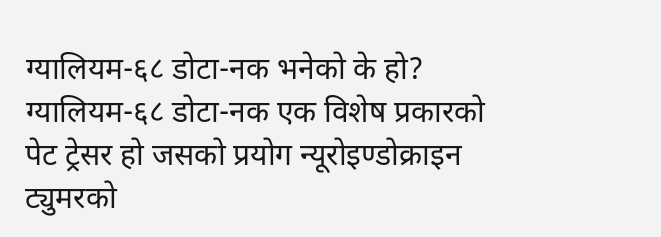ग्यालियम-६८ डोटा-नक भनेको के हो?
ग्यालियम-६८ डोटा-नक एक विशेष प्रकारको पेट ट्रेसर हो जसको प्रयोग न्यूरोइण्डोक्राइन ट्युमरको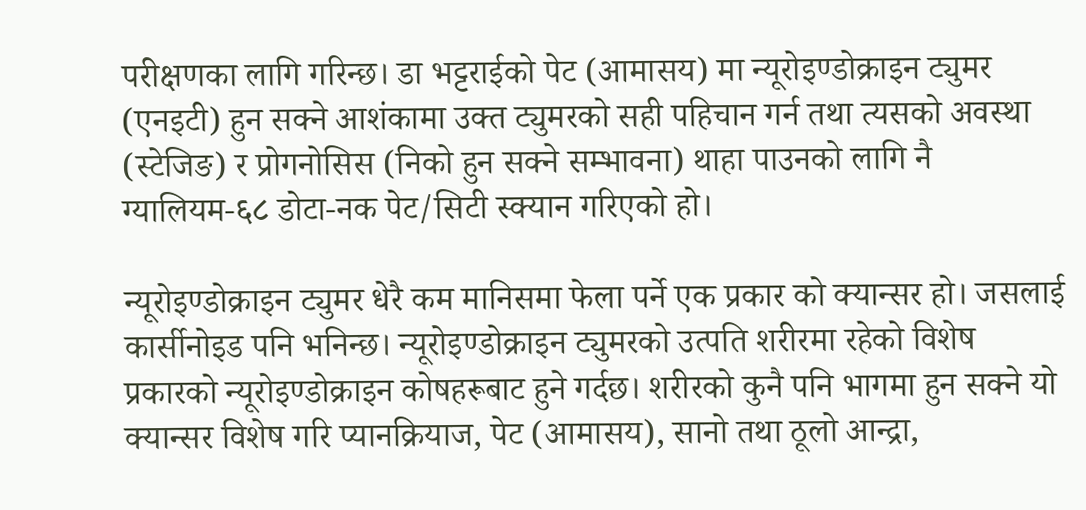परीक्षणका लागि गरिन्छ। डा भट्टराईको पेट (आमासय) मा न्यूरोइण्डोक्राइन ट्युमर (एनइटी) हुन सक्ने आशंकामा उक्त ट्युमरको सही पहिचान गर्न तथा त्यसको अवस्था (स्टेजिङ) र प्रोगनोसिस (निको हुन सक्ने सम्भावना) थाहा पाउनको लागि नै ग्यालियम-६८ डोटा-नक पेट/सिटी स्क्यान गरिएको हो।

न्यूरोइण्डोक्राइन ट्युमर धेरै कम मानिसमा फेला पर्ने एक प्रकार को क्यान्सर हो। जसलाई कार्सीनोइड पनि भनिन्छ। न्यूरोइण्डोक्राइन ट्युमरको उत्पति शरीरमा रहेको विशेष प्रकारको न्यूरोइण्डोक्राइन कोषहरूबाट हुने गर्दछ। शरीरको कुनै पनि भागमा हुन सक्ने यो क्यान्सर विशेष गरि प्यानक्रियाज, पेट (आमासय), सानो तथा ठूलो आन्द्रा,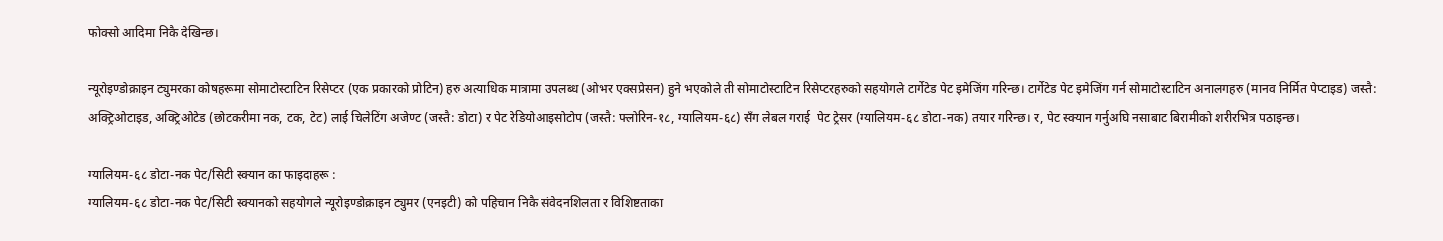फोक्सो आदिमा निकै देखिन्छ।

न्यूरोइण्डोक्राइन ट्युमरका कोषहरूमा सोमाटोस्टाटिन रिसेप्टर (एक प्रकारको प्रोटिन) हरु अत्याधिक मात्रामा उपलब्ध (ओभर एक्सप्रेसन) हुने भएकोले ती सोमाटोस्टाटिन रिसेप्टरहरुको सहयोगले टार्गेटेड पेट इमेजिंग गरिन्छ। टार्गेटेड पेट इमेजिंग गर्न सोमाटोस्टाटिन अनालगहरु (मानव निर्मित पेप्टाइड) जस्तै: अक्ट्रिओटाइड, अक्ट्रिओटेड (छोटकरीमा नक, टक, टेट) लाई चिलेटिंग अजेण्ट (जस्तै: डोटा) र पेट रेडियोआइसोटोप (जस्तै: फ्लोरिन-१८, ग्यालियम-६८) सँग लेबल गराई  पेट ट्रेसर (ग्यालियम-६८ डोटा-नक) तयार गरिन्छ। र, पेट स्क्यान गर्नुअघि नसाबाट बिरामीको शरीरभित्र पठाइन्छ।

ग्यालियम-६८ डोटा-नक पेट/सिटी स्क्यान का फाइदाहरू :
ग्यालियम-६८ डोटा-नक पेट/सिटी स्क्यानको सहयोगले न्यूरोइण्डोक्राइन ट्युमर (एनइटी) को पहिचान निकै संवेदनशिलता र विशिष्टताका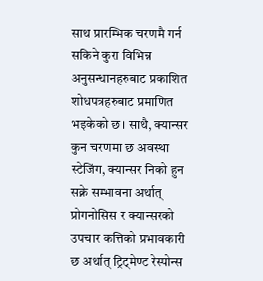साथ प्रारम्भिक चरणमै गर्न सकिने कुरा विभिन्न अनुसन्धानहरुबाट प्रकाशित शोधपत्रहरुबाट प्रमाणित भइकेको छ। साथै, क्यान्सर कुन चरणमा छ अवस्था स्टेजिंग, क्यान्सर निको हुन सक्ने सम्भावना अर्थात् प्रोगनोसिस र क्यान्सरको उपचार कत्तिको प्रभावकारी छ अर्थात् ट्रिट्मेण्ट रेस्पोन्स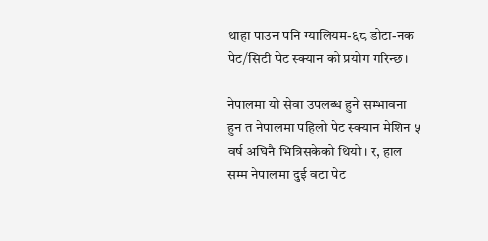थाहा पाउन पनि ग्यालियम-६८ डोटा-नक पेट/सिटी पेट स्क्यान को प्रयोग गरिन्छ।

नेपालमा यो सेवा उपलब्ध हुने सम्भावना
हुन त नेपालमा पहिलो पेट स्क्यान मेशिन ५ वर्ष अघिनै भित्रिसकेको थियो। र, हाल सम्म नेपालमा दुई वटा पेट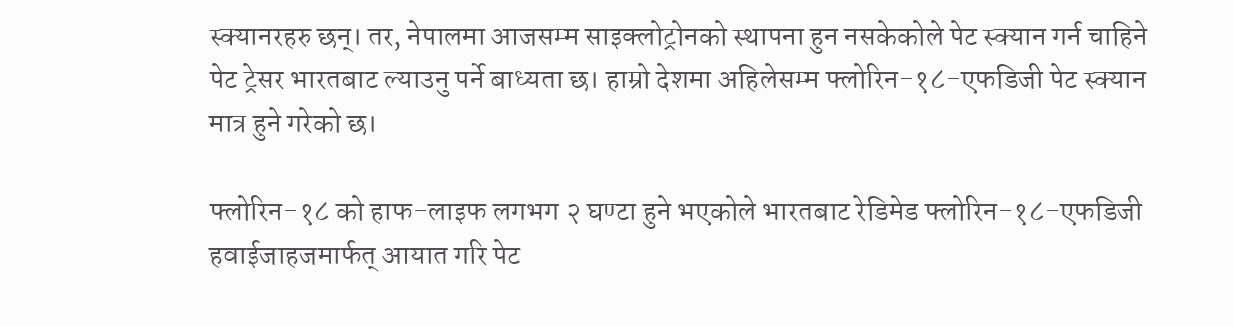स्क्यानरहरु छन्। तर, नेपालमा आजसम्म साइक्लोट्रोनको स्थापना हुन नसकेकोले पेट स्क्यान गर्न चाहिने पेट ट्रेसर भारतबाट ल्याउनु पर्ने बाध्यता छ। हाम्रो देशमा अहिलेसम्म फ्लोरिन-१८-एफडिजी पेट स्क्यान मात्र हुने गरेको छ।

फ्लोरिन-१८ को हाफ-लाइफ लगभग २ घण्टा हुने भएकोले भारतबाट रेडिमेड फ्लोरिन-१८-एफडिजी हवाईजाहजमार्फत् आयात गरि पेट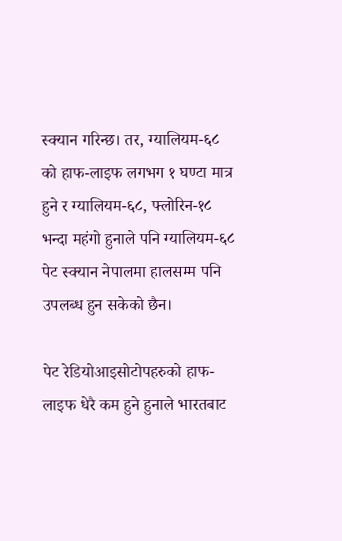स्क्यान गरिन्छ। तर, ग्यालियम-६८ को हाफ-लाइफ लगभग १ घण्टा मात्र हुने र ग्यालियम-६८, फ्लोरिन-१८ भन्दा महंगो हुनाले पनि ग्यालियम-६८ पेट स्क्यान नेपालमा हालसम्म पनि उपलब्ध हुन सकेको छैन।

पेट रेडियोआइसोटोपहरुको हाफ-लाइफ धेरै कम हुने हुनाले भारतबाट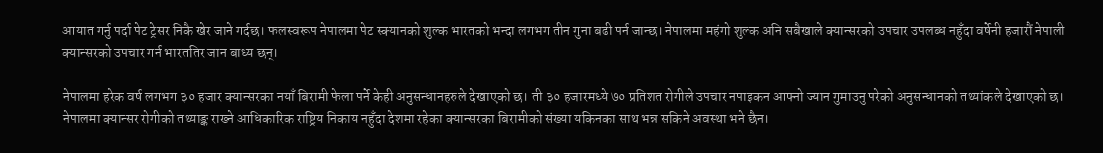आयात गर्नु पर्दा पेट ट्रेसर निकै खेर जाने गर्दछ। फलस्वरूप नेपालमा पेट स्क्यानको शुल्क भारतको भन्दा लगभग तीन गुना बढी पर्न जान्छ। नेपालमा महंगो शुल्क अनि सबैखाले क्यान्सरको उपचार उपलब्ध नहुँदा वर्षेनी हजारौं नेपाली क्यान्सरको उपचार गर्न भारततिर जान बाध्य छन्।

नेपालमा हरेक वर्ष लगभग ३० हजार क्यान्सरका नयाँ बिरामी फेला पर्ने केही अनुसन्धानहरुले देखाएको छ। ती ३० हजारमध्ये ७० प्रतिशत रोगीले उपचार नपाइकन आफ्नो ज्यान गुमाउनु परेको अनुसन्धानको तथ्यांकले देखाएको छ। नेपालमा क्यान्सर रोगीको तथ्याङ्क राख्ने आधिकारिक राष्ट्रिय निकाय नहुँदा देशमा रहेका क्यान्सरका बिरामीको संख्या यकिनका साथ भन्न सकिने अवस्था भने छैन।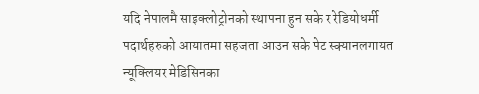यदि नेपालमै साइक्लोट्रोनको स्थापना हुन सके र रेडियोधर्मी पदार्थहरुको आयातमा सहजता आउन सके पेट स्क्यानलगायत न्यूक्लियर मेडिसिनका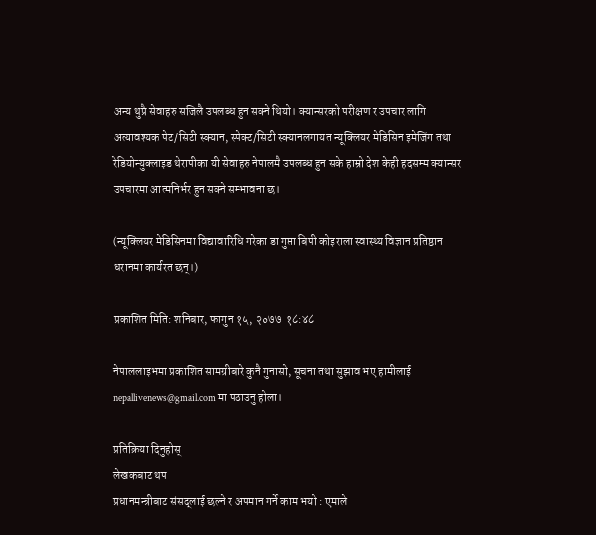अन्य थुप्रै सेवाहरु सजिलै उपलब्ध हुन सक्ने थियो। क्यान्सरको परीक्षण र उपचार लागि अत्यावश्यक पेट/सिटी स्क्यान, स्पेक्ट/सिटी स्क्यानलगायत न्यूक्लियर मेडिसिन इमेजिंग तथा रेडियोन्युक्लाइड थेरापीका यी सेवाहरु नेपालमै उपलब्ध हुन सके हाम्रो देश केही हदसम्म क्यान्सर उपचारमा आत्मनिर्भर हुन सक्ने सम्भावना छ।

(न्यूक्लियर मेडिसिनमा विद्यावारिधि गरेका डा गुप्ता बिपी कोइराला स्वास्थ्य विज्ञान प्रतिष्ठान धरानमा कार्यरत छन्।)

प्रकाशित मिति: शनिबार, फागुन १५, २०७७  १८:४८

नेपाललाइभमा प्रकाशित सामग्रीबारे कुनै गुनासो, सूचना तथा सुझाव भए हामीलाई nepallivenews@gmail.com मा पठाउनु होला।

प्रतिक्रिया दिनुहोस्
लेखकबाट थप
प्रधानमन्त्रीबाट संसद्लाई छल्ने र अपमान गर्ने काम भयो : एमाले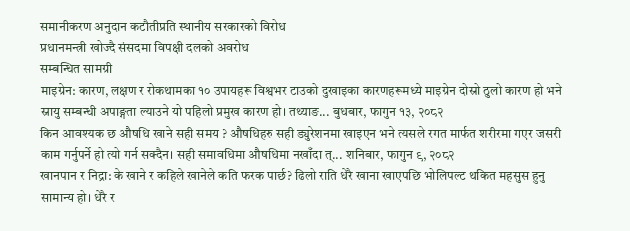समानीकरण अनुदान कटौतीप्रति स्थानीय सरकारको विरोध
प्रधानमन्त्री खोज्दै संसदमा विपक्षी दलको अवरोध
सम्बन्धित सामग्री
माइग्रेन: कारण, लक्षण र रोकथामका १० उपायहरू विश्वभर टाउको दुखाइका कारणहरूमध्ये माइग्रेन दोस्रो ठुलो कारण हो भने स्नायु सम्बन्धी अपाङ्गता ल्याउने यो पहिलो प्रमुख कारण हो। तथ्याङ... बुधबार, फागुन १३, २०८२
किन आवश्यक छ औषधि खाने सही समय ? औषधिहरु सही ड्युरेशनमा खाइएन भने त्यसले रगत मार्फत शरीरमा गएर जसरी काम गर्नुपर्ने हो त्यो गर्न सक्दैन। सही समावधिमा औषधिमा नखाँदा त्... शनिबार, फागुन ९, २०८२
खानपान र निद्रा: के खाने र कहिले खानेले कति फरक पार्छ? ढिलो राति धेरै खाना खाएपछि भोलिपल्ट थकित महसुस हुनु सामान्य हो। धेरै र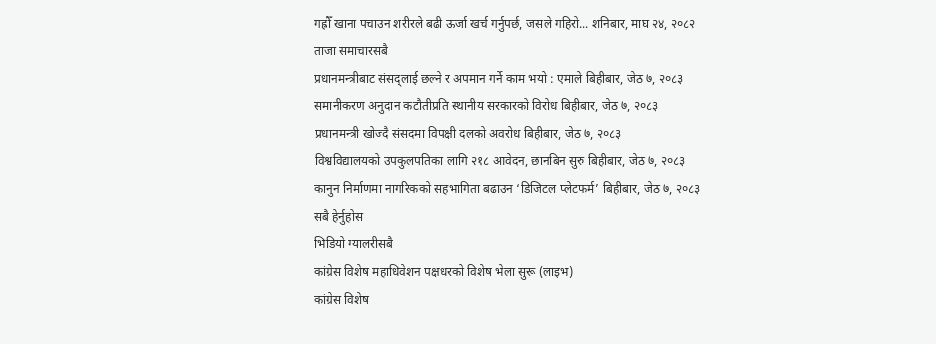गह्रौँ खाना पचाउन शरीरले बढी ऊर्जा खर्च गर्नुपर्छ, जसले गहिरो... शनिबार, माघ २४, २०८२
ताजा समाचारसबै
प्रधानमन्त्रीबाट संसद्लाई छल्ने र अपमान गर्ने काम भयो : एमाले बिहीबार, जेठ ७, २०८३
समानीकरण अनुदान कटौतीप्रति स्थानीय सरकारको विरोध बिहीबार, जेठ ७, २०८३
प्रधानमन्त्री खोज्दै संसदमा विपक्षी दलको अवरोध बिहीबार, जेठ ७, २०८३
विश्वविद्यालयको उपकुलपतिका लागि २१८ आवेदन, छानबिन सुरु बिहीबार, जेठ ७, २०८३
कानुन निर्माणमा नागरिकको सहभागिता बढाउन ‘डिजिटल प्लेटफर्म’ बिहीबार, जेठ ७, २०८३
सबै हेर्नुहोस
भिडियो ग्यालरीसबै
कांग्रेस विशेष महाधिवेशन पक्षधरको विशेष भेला सुरू (लाइभ)
कांग्रेस विशेष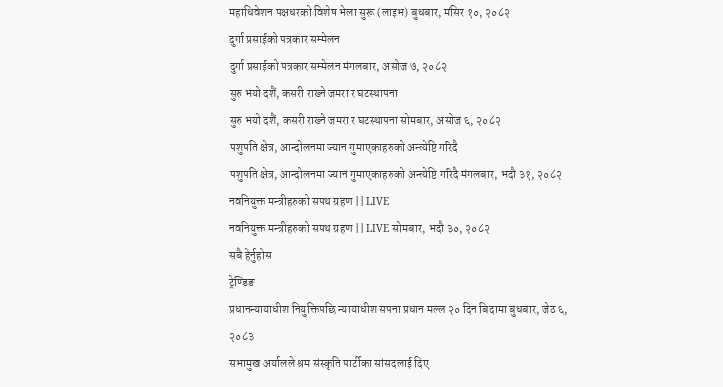महाधिवेशन पक्षधरको विशेष भेला सुरू (लाइभ) बुधबार, मंसिर १०, २०८२
दुर्गा प्रसाईको पत्रकार सम्मेलन
दुर्गा प्रसाईको पत्रकार सम्मेलन मंगलबार, असोज ७, २०८२
सुरु भयो दशैं, कसरी राख्ने जमरा र घटस्थापना
सुरु भयो दशैं, कसरी राख्ने जमरा र घटस्थापना सोमबार, असोज ६, २०८२
पशुपति क्षेत्र, आन्दोलनमा ज्यान गुमाएकाहरुको अन्त्येष्टि गरिदै
पशुपति क्षेत्र, आन्दोलनमा ज्यान गुमाएकाहरुको अन्त्येष्टि गरिदै मंगलबार, भदौ ३१, २०८२
नवनियुक्त मन्त्रीहरुको सपथ ग्रहण || LIVE
नवनियुक्त मन्त्रीहरुको सपथ ग्रहण || LIVE सोमबार, भदौ ३०, २०८२
सबै हेर्नुहोस
ट्रेण्डिङ
प्रधानन्यायाधीश नियुक्तिपछि न्यायाधीश सपना प्रधान मल्ल २० दिन बिदामा बुधबार, जेठ ६, २०८३
सभामुख अर्यालले श्रम संस्कृति पार्टीका सांसदलाई दिए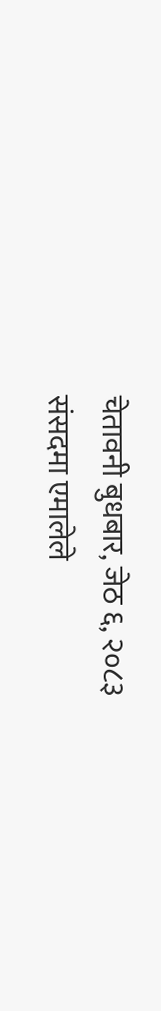चेतावनी बुधबार, जेठ ६, २०८३
संसदमा एमालेले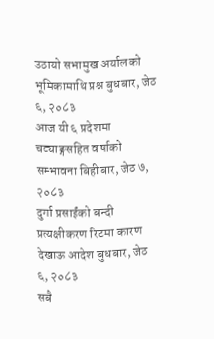उठायो सभामुख अर्यालको भूमिकामाथि प्रश्न बुधबार, जेठ ६, २०८३
आज यी ६ प्रदेशमा चट्याङ्गसहित वर्षाको सम्भावना बिहीबार, जेठ ७, २०८३
दुर्गा प्रसाईंको बन्दी प्रत्यक्षीकरण रिटमा कारण देखाऊ आदेश बुधबार, जेठ ६, २०८३
सबै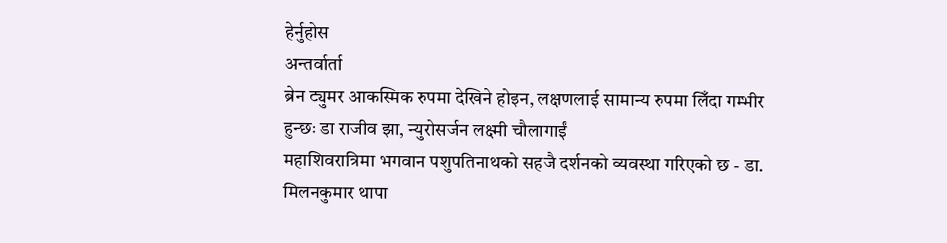हेर्नुहोस
अन्तर्वार्ता
ब्रेन ट्युमर आकस्मिक रुपमा देखिने होइन, लक्षणलाई सामान्य रुपमा लिँदा गम्भीर हुन्छः डा राजीव झा, न्युरोसर्जन लक्ष्मी चौलागाईं
महाशिवरात्रिमा भगवान पशुपतिनाथको सहजै दर्शनको व्यवस्था गरिएको छ - डा. मिलनकुमार थापा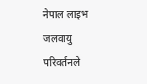नेपाल लाइभ
जलवायु परिवर्तनले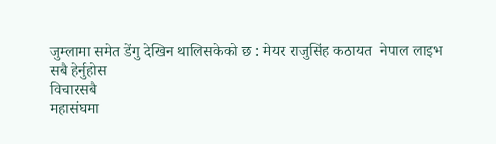जुम्लामा समेत डेंगु देखिन थालिसकेको छ : मेयर राजुसिंह कठायत  नेपाल लाइभ
सबै हेर्नुहोस
विचारसबै
महासंघमा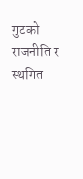गुटको राजनीति र स्थगित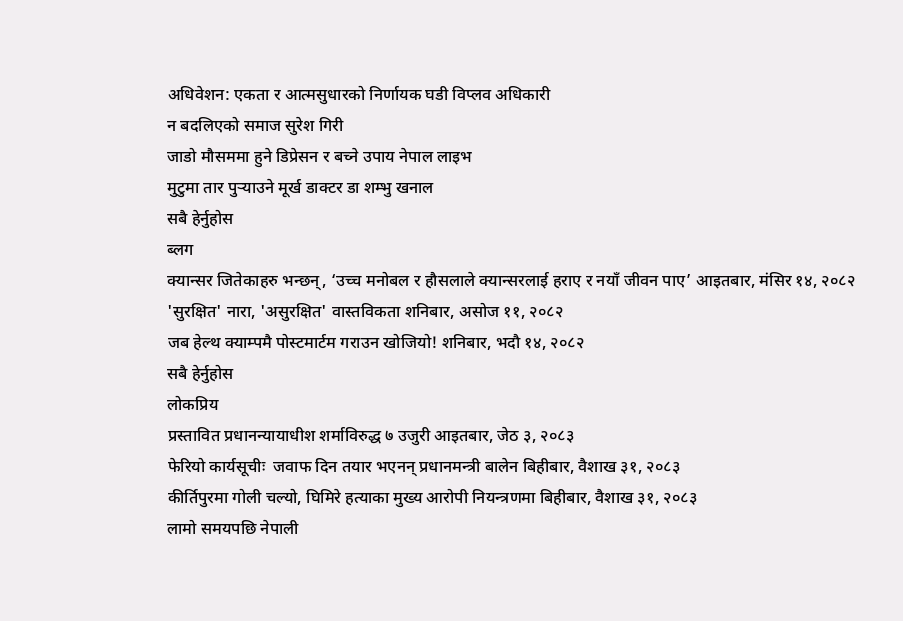अधिवेशन: एकता र आत्मसुधारको निर्णायक घडी विप्लव अधिकारी
न बदलिएको समाज सुरेश गिरी
जाडो मौसममा हुने डिप्रेसन र बच्ने उपाय नेपाल लाइभ
मुटुमा तार पुर्‍याउने मूर्ख डाक्टर डा शम्भु खनाल
सबै हेर्नुहोस
ब्लग
क्यान्सर जितेकाहरु भन्छन्, ‘उच्च मनोबल र हौसलाले क्यान्सरलाई हराए र नयाँ जीवन पाए’ आइतबार, मंसिर १४, २०८२
'सुरक्षित' नारा, 'असुरक्षित' वास्तविकता शनिबार, असोज ११, २०८२
जब हेल्थ क्याम्पमै पोस्टमार्टम गराउन खोजियो! शनिबार, भदौ १४, २०८२
सबै हेर्नुहोस
लोकप्रिय
प्रस्तावित प्रधानन्यायाधीश शर्माविरुद्ध ७ उजुरी आइतबार, जेठ ३, २०८३
फेरियो कार्यसूचीः  जवाफ दिन तयार भएनन् प्रधानमन्त्री बालेन बिहीबार, वैशाख ३१, २०८३
कीर्तिपुरमा गोली चल्यो, घिमिरे हत्याका मुख्य आरोपी नियन्त्रणमा बिहीबार, वैशाख ३१, २०८३
लामो समयपछि नेपाली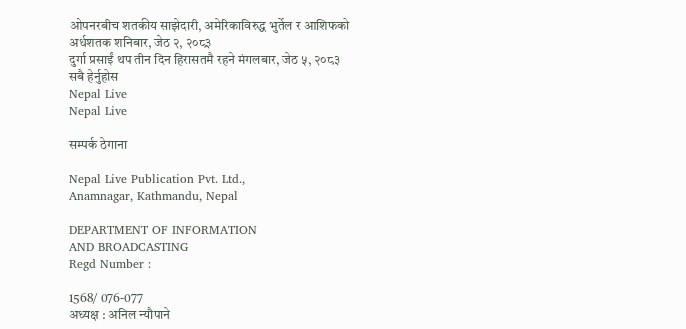ओपनरबीच शतकीय साझेदारी, अमेरिकाविरुद्ध भुर्तेल र आशिफको अर्धशतक शनिबार, जेठ २, २०८३
दुर्गा प्रसाईं थप तीन दिन हिरासतमै रहने मंगलबार, जेठ ५, २०८३
सबै हेर्नुहोस
Nepal Live
Nepal Live

सम्पर्क ठेगाना

Nepal Live Publication Pvt. Ltd.,
Anamnagar, Kathmandu, Nepal

DEPARTMENT OF INFORMATION
AND BROADCASTING
Regd Number :

1568/ 076-077
अध्यक्ष : अनिल न्यौपाने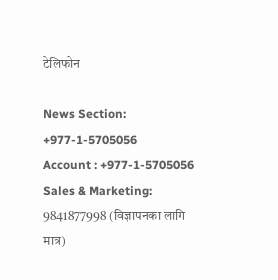टेलिफोन

News Section: +977-1-5705056
Account : +977-1-5705056
Sales & Marketing: 9841877998 (विज्ञापनका लागि मात्र)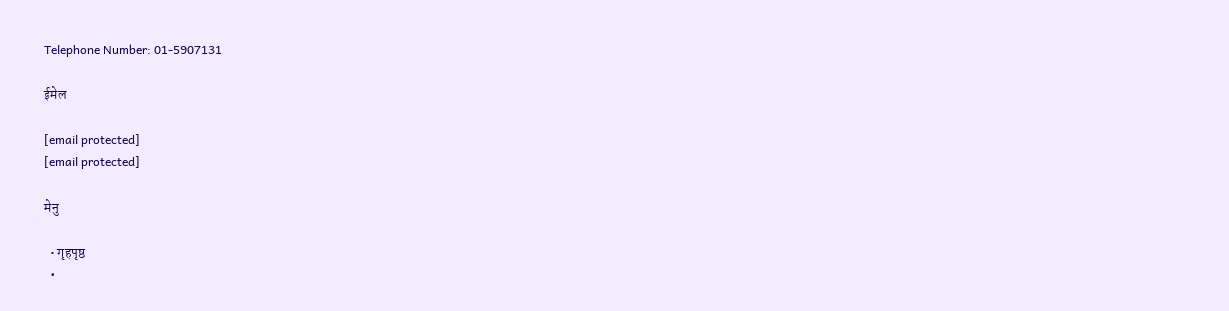Telephone Number: 01-5907131

ईमेल

[email protected]
[email protected]

मेनु

  • गृहपृष्ठ
  •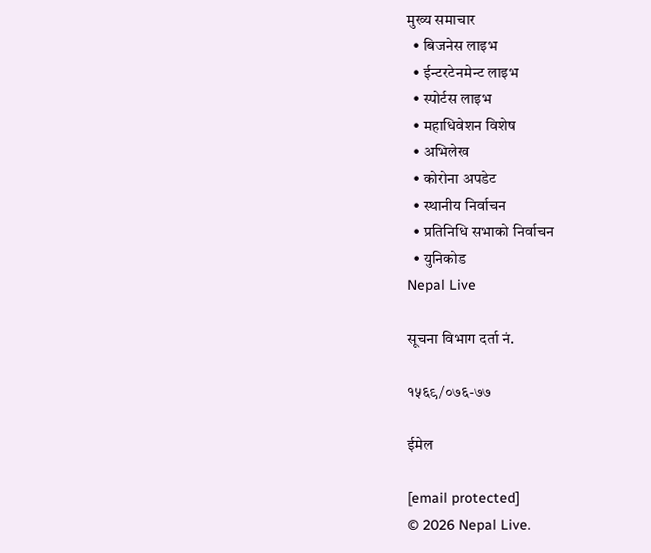मुख्य समाचार
  • बिजनेस लाइभ
  • ईन्टरटेनमेन्ट लाइभ
  • स्पोर्टस लाइभ
  • महाधिवेशन विशेष
  • अभिलेख
  • कोरोना अपडेट
  • स्थानीय निर्वाचन
  • प्रतिनिधि सभाको निर्वाचन
  • युनिकोड
Nepal Live

सूचना विभाग दर्ता नं.

१५६९/०७६-७७

ईमेल

[email protected]
© 2026 Nepal Live.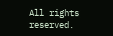All rights reserved.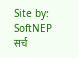Site by: SoftNEP
सर्च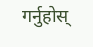गर्नुहोस्